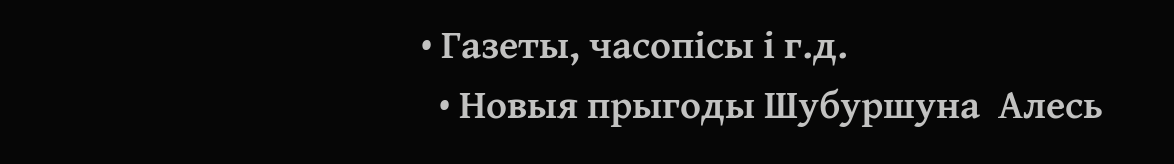• Газеты, часопісы і г.д.
  • Новыя прыгоды Шубуршуна  Алесь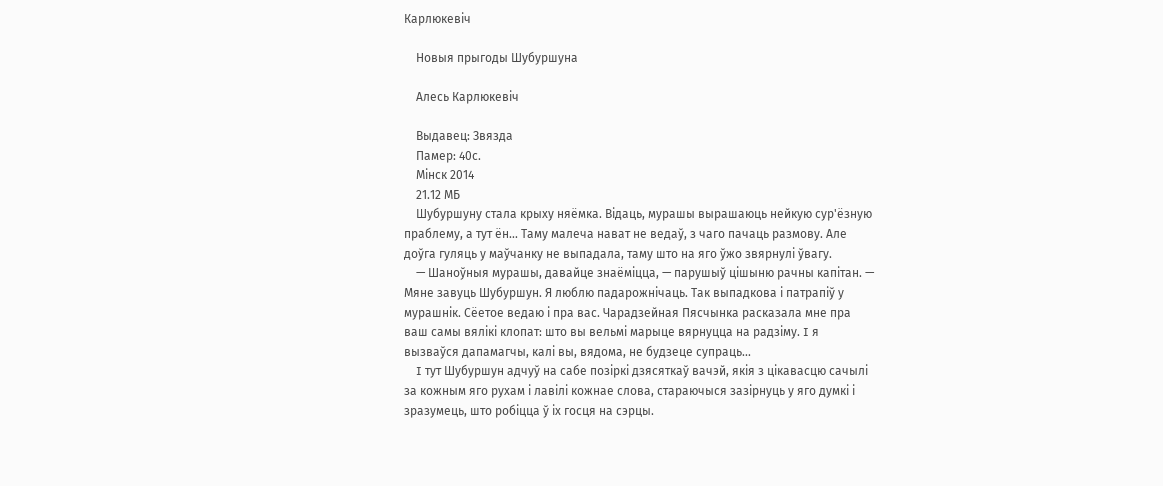Карлюкевіч

    Новыя прыгоды Шубуршуна

    Алесь Карлюкевіч

    Выдавец: Звязда
    Памер: 40с.
    Мінск 2014
    21.12 МБ
    Шубуршуну стала крыху няёмка. Відаць, мурашы вырашаюць нейкую сур'ёзную праблему, а тут ён... Таму малеча нават не ведаў, з чаго пачаць размову. Але доўга гуляць у маўчанку не выпадала, таму што на яго ўжо звярнулі ўвагу.
    — Шаноўныя мурашы, давайце знаёміцца, — парушыў цішыню рачны капітан. — Мяне завуць Шубуршун. Я люблю падарожнічаць. Так выпадкова і патрапіў у мурашнік. Сёетое ведаю і пра вас. Чарадзейная Пясчынка расказала мне пра ваш самы вялікі клопат: што вы вельмі марыце вярнуцца на радзіму. I я вызваўся дапамагчы, калі вы, вядома, не будзеце супраць...
    I тут Шубуршун адчуў на сабе позіркі дзясяткаў вачэй, якія з цікавасцю сачылі за кожным яго рухам і лавілі кожнае слова, стараючыся зазірнуць у яго думкі і зразумець, што робіцца ў іх госця на сэрцы.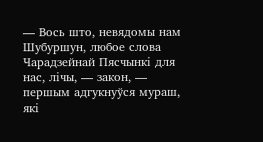— Вось што, невядомы нам Шубуршун, любое слова Чарадзейнай Пясчынкі для нас, лічы, — закон, — першым адгукнуўся мураш, які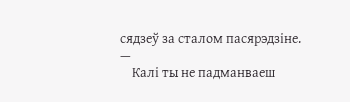сядзеў за сталом пасярэдзіне. —
    Калі ты не падманваеш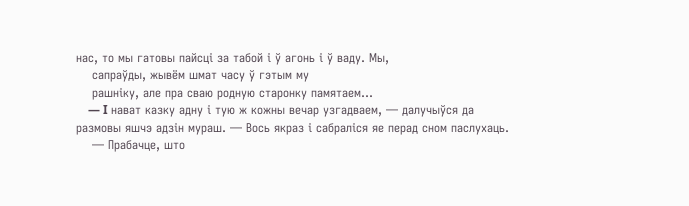нас, то мы гатовы пайсці за табой і ў агонь і ў ваду. Мы,
    сапраўды, жывём шмат часу ў гэтым му
    рашніку, але пра сваю родную старонку памятаем...
    — I нават казку адну і тую ж кожны вечар узгадваем, — далучыўся да размовы яшчэ адзін мураш. — Вось якраз і сабраліся яе перад сном паслухаць.
    — Прабачце, што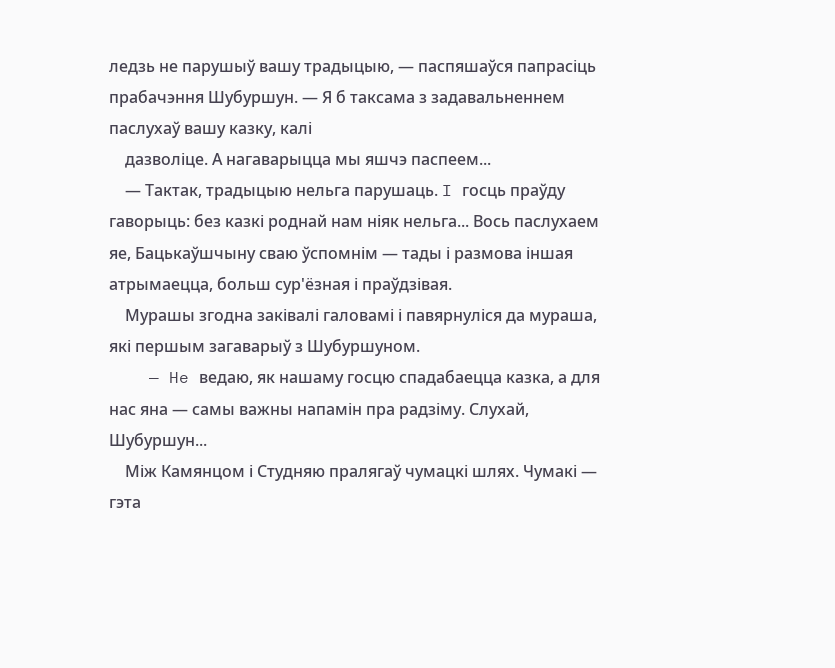ледзь не парушыў вашу традыцыю, — паспяшаўся папрасіць прабачэння Шубуршун. — Я б таксама з задавальненнем паслухаў вашу казку, калі
    дазволіце. А нагаварыцца мы яшчэ паспеем...
    — Тактак, традыцыю нельга парушаць. I госць праўду гаворыць: без казкі роднай нам ніяк нельга... Вось паслухаем яе, Бацькаўшчыну сваю ўспомнім — тады і размова іншая атрымаецца, больш сур'ёзная і праўдзівая.
    Мурашы згодна заківалі галовамі і павярнуліся да мураша, які першым загаварыў з Шубуршуном.
    — He ведаю, як нашаму госцю спадабаецца казка, а для нас яна — самы важны напамін пра радзіму. Слухай, Шубуршун...
    Між Камянцом і Студняю пралягаў чумацкі шлях. Чумакі — гэта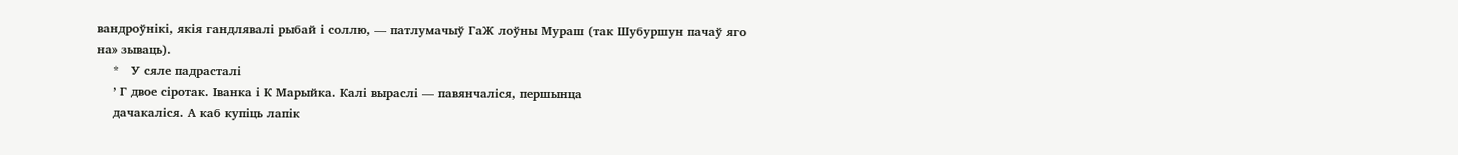вандроўнікі, якія гандлявалі рыбай і соллю, — патлумачыў ГаЖ лоўны Мураш (так Шубуршун пачаў яго на» зываць).
    *   У сяле падрасталі
    ’ Г двое сіротак. Іванка і К Марыйка. Калі выраслі — павянчаліся, першынца
    дачакаліся. А каб купіць лапік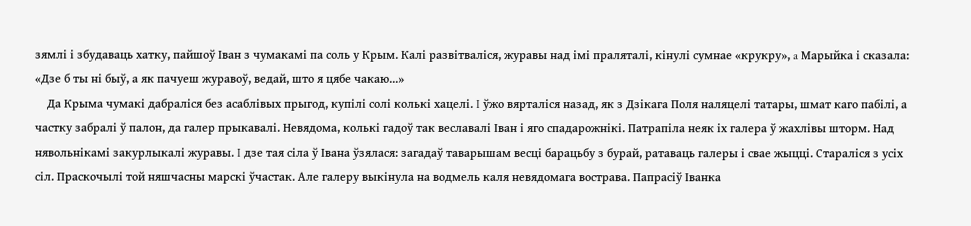зямлі і збудаваць хатку, пайшоў Іван з чумакамі па соль у Крым. Калі развітваліся, журавы над імі праляталі, кінулі сумнае «крукру», a Марыйка і сказала: «Дзе б ты ні быў, а як пачуеш журавоў, ведай, што я цябе чакаю...»
    Да Крыма чумакі дабраліся без асаблівых прыгод, купілі солі колькі хацелі. I ўжо вярталіся назад, як з Дзікага Поля наляцелі татары, шмат каго пабілі, а частку забралі ў палон, да галер прыкавалі. Невядома, колькі гадоў так веславалі Іван і яго спадарожнікі. Патрапіла неяк іх галера ў жахлівы шторм. Над нявольнікамі закурлыкалі журавы. I дзе тая сіла ў Івана ўзялася: загадаў таварышам весці барацьбу з бурай, ратаваць галеры і свае жыцці. Стараліся з усіх сіл. Праскочылі той няшчасны марскі ўчастак. Але галеру выкінула на водмель каля невядомага вострава. Папрасіў Іванка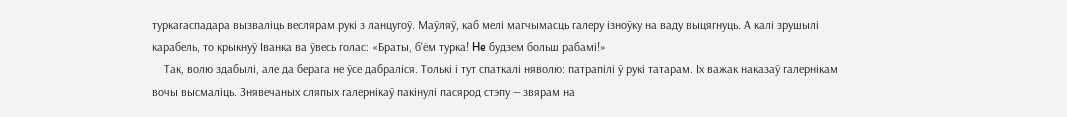туркагаспадара вызваліць веслярам рукі з ланцугоў. Маўляў, каб мелі магчымасць галеру ізноўку на ваду выцягнуць. А калі зрушылі карабель, то крыкнуў Іванка ва ўвесь голас: «Браты, б'ём турка! He будзем больш рабамі!»
    Так, волю здабылі, але да берага не ўсе дабраліся. Толькі і тут спаткалі няволю: патрапілі ў рукі татарам. Іх важак наказаў галернікам вочы высмаліць. Знявечаных сляпых галернікаў пакінулі пасярод стэпу — звярам на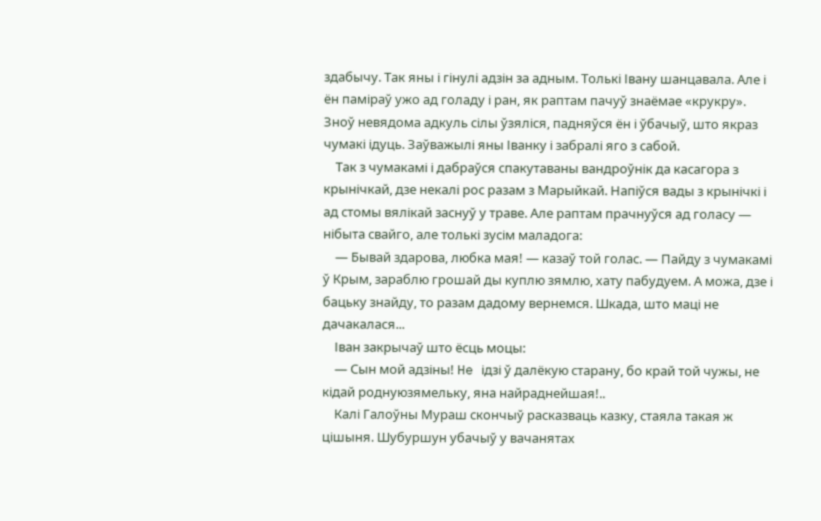здабычу. Так яны і гінулі адзін за адным. Толькі Івану шанцавала. Але і ён паміраў ужо ад голаду і ран, як раптам пачуў знаёмае «крукру». Зноў невядома адкуль сілы ўзяліся, падняўся ён і ўбачыў, што якраз чумакі ідуць. Заўважылі яны Іванку і забралі яго з сабой.
    Так з чумакамі і дабраўся спакутаваны вандроўнік да касагора з крынічкай, дзе некалі рос разам з Марыйкай. Напіўся вады з крынічкі і ад стомы вялікай заснуў у траве. Але раптам прачнуўся ад голасу — нібыта свайго, але толькі зусім маладога:
    — Бывай здарова, любка мая! — казаў той голас. — Пайду з чумакамі ў Крым, зараблю грошай ды куплю зямлю, хату пабудуем. А можа, дзе і бацьку знайду, то разам дадому вернемся. Шкада, што маці не дачакалася...
    Іван закрычаў што ёсць моцы:
    — Сын мой адзіны! He ідзі ў далёкую старану, бо край той чужы, не кідай роднуюзямельку, яна найраднейшая!..
    Калі Галоўны Мураш скончыў расказваць казку, стаяла такая ж цішыня. Шубуршун убачыў у вачанятах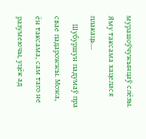мурашоўчужынцаў слёзы. Яму таксама хацелася плакаць...
    Шубуршун падумаў пра свае падарожжы. Можа, ён таксама, сам таго не разумеючы, уцёк ад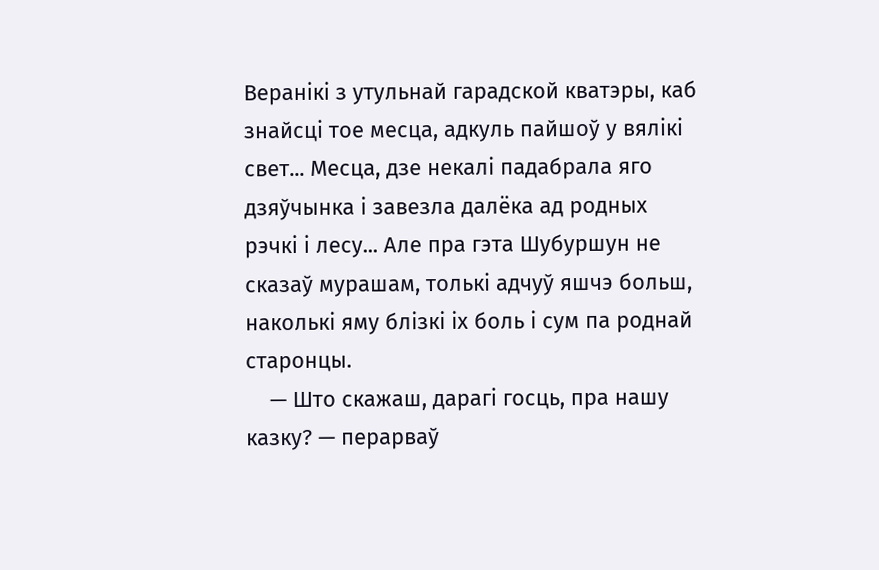Веранікі з утульнай гарадской кватэры, каб знайсці тое месца, адкуль пайшоў у вялікі свет... Месца, дзе некалі падабрала яго дзяўчынка і завезла далёка ад родных рэчкі і лесу... Але пра гэта Шубуршун не сказаў мурашам, толькі адчуў яшчэ больш, наколькі яму блізкі іх боль і сум па роднай старонцы.
    — Што скажаш, дарагі госць, пра нашу казку? — перарваў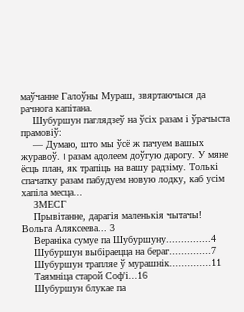маўчанне Галоўны Мураш, звяртаючыся да рачнога капітана.
    Шубуршун паглядзеў на ўсіх разам і ўрачыста прамовіў:
    — Думаю, што мы ўсё ж пачуем вашых журавоў. I разам адолеем доўгую дарогу. У мяне ёсць план, як трапіць на вашу радзіму. Толькі спачатку разам пабудуем новую лодку, каб усім хапіла месца...
    ЗМЕСГ
    Прывітанне, дарагія маленькія чытачы! Вольга Аляксеева... 3
    Вераніка сумуе па Шубуршуну...............4
    Шубуршун выбіраецца на бераг..............7
    Шубуршун трапляе ў мурашнік..............11
    Таямніца старой Соф'і...16
    Шубуршун блукае па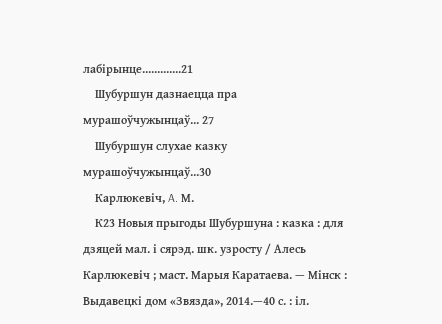лабірынце.............21
    Шубуршун дазнаецца пра мурашоўчужынцаў... 27
    Шубуршун слухае казку мурашоўчужынцаў...30
    Карлюкевіч, A. М.
    К23 Новыя прыгоды Шубуршуна : казка : для дзяцей мал. і сярэд. шк. узросту / Алесь Карлюкевіч ; маст. Марыя Каратаева. — Мінск : Выдавецкі дом «Звязда», 2014.—40 с. : іл.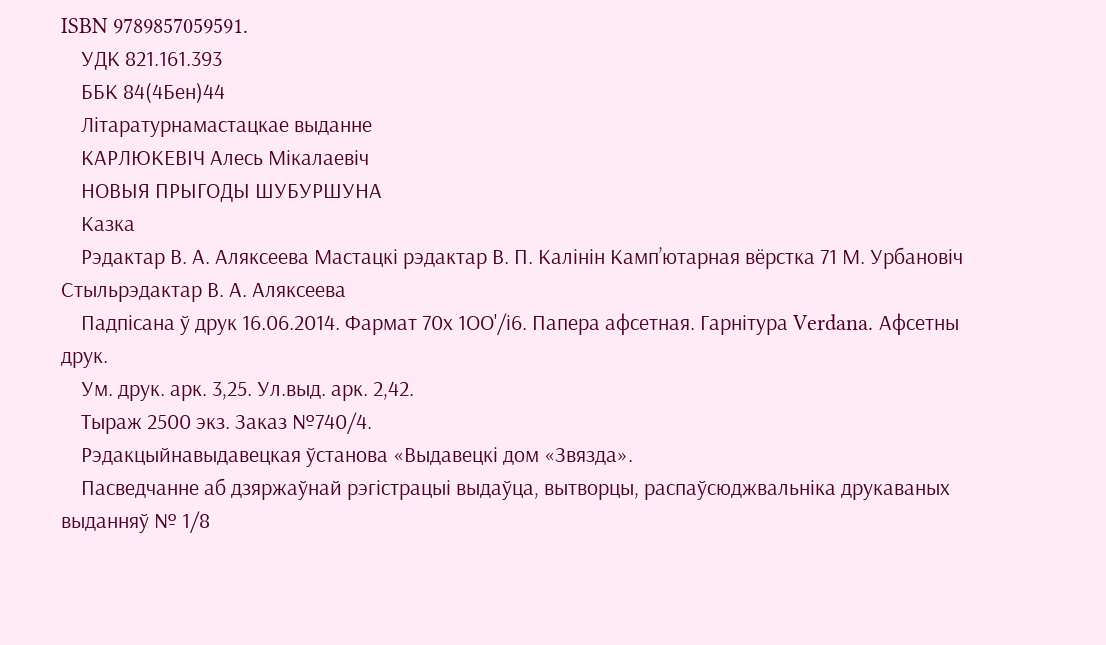ISBN 9789857059591.
    УДК 821.161.393
    ББК 84(4Бен)44
    Літаратурнамастацкае выданне
    КАРЛЮКЕВІЧ Алесь Мікалаевіч
    НОВЫЯ ПРЫГОДЫ ШУБУРШУНА
    Казка
    Рэдактар В. А. Аляксеева Мастацкі рэдактар В. П. Калінін Камп’ютарная вёрстка 71 М. Урбановіч Стыльрэдактар В. А. Аляксеева
    Падпісана ў друк 16.06.2014. Фармат 70х 1ОО'/і6. Папера афсетная. Гарнітура Verdana. Афсетны друк.
    Ум. друк. арк. 3,25. Ул.выд. арк. 2,42.
    Тыраж 2500 экз. Заказ №740/4.
    Рэдакцыйнавыдавецкая ўстанова «Выдавецкі дом «Звязда».
    Пасведчанне аб дзяржаўнай рэгістрацыі выдаўца, вытворцы, распаўсюджвальніка друкаваных выданняў № 1/8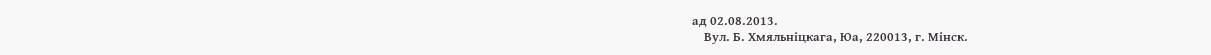ад 02.08.2013.
    Вул. Б. Хмяльніцкага, Юа, 220013, г. Мінск.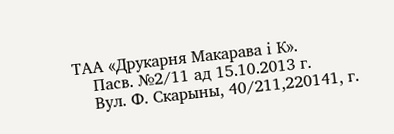ТАА «Друкарня Макарава і К».
    Пасв. №2/11 ад 15.10.2013 г.
    Вул. Ф. Скарыны, 40/211,220141, г.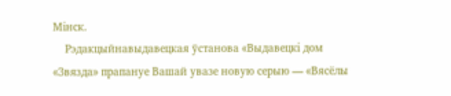Мінск.
    Рэдакцыйнавыдавецкая ўстанова «Выдавецкі дом «Звязда» прапануе Вашай увазе новую серыю — «Вясёлы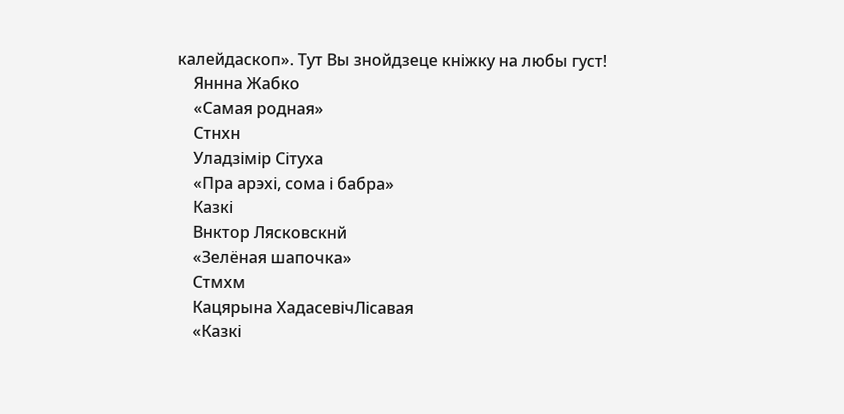калейдаскоп». Тут Вы знойдзеце кніжку на любы густ!
    Яннна Жабко
    «Самая родная»
    Стнхн
    Уладзімір Сітуха
    «Пра арэхі, сома і бабра»
    Казкі
    Внктор Лясковскнй
    «Зелёная шапочка»
    Стмхм
    Кацярына ХадасевічЛісавая
    «Казкі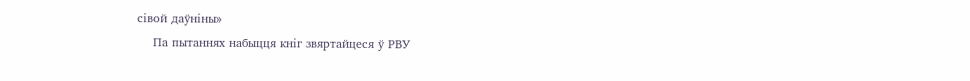сівой даўніны»
    Па пытаннях набыцця кніг звяртайцеся ў РВУ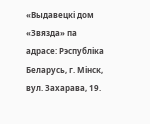«Выдавецкі дом «Звязда» па адрасе: Рэспубліка Беларусь, г. Мінск, вул. Захарава, 19.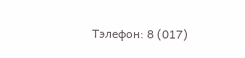Тэлефон: 8 (017)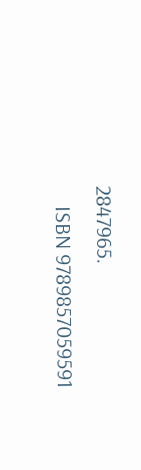2847965.
    ISBN 9789857059591